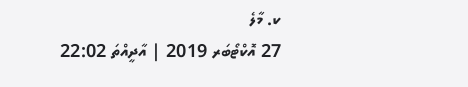ކ. މާލެ
27 އޮކްޓޯބަރ 2019 | އާދީއްތަ 22:02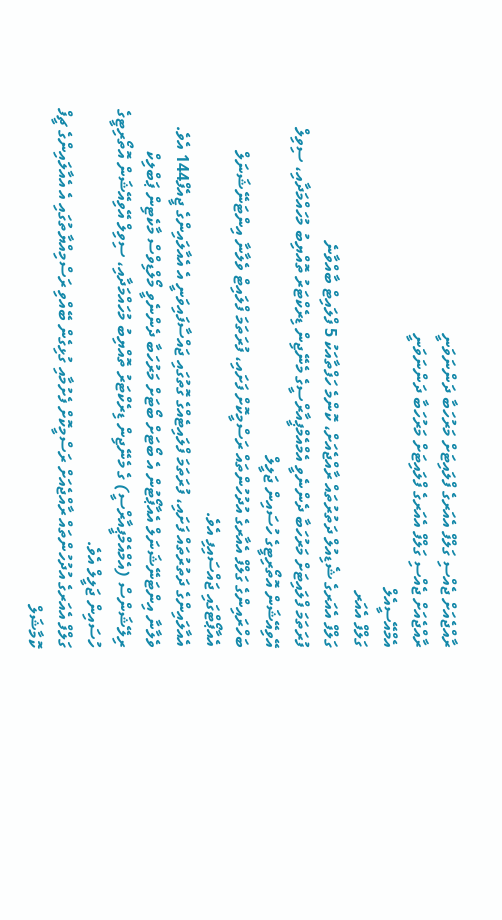ރާއްޖެއަށް ޖެއްސި ގަލްފް އެއަރގެ ފްލައިޓަށް މަރުހަބާ ދަންނަވަނީ
ރާއްޖެއަށް ޖެއްސި ގަލްފް އެއަރގެ ފްލައިޓަށް މަރުހަބާ ދަންނަވަނީ
އެމްއޭސީއެލް
ގަލްފް އެއަރ
ގަލްފް އެއަރގެ ޝެޑިއުލް ދަތުރުތައް ރާއްޖެއަށް، ކޮންމެ ހަފްތާއަކު 5 ފްލައިޓް ބާއްވާނެ
ފުރަތަމަ ފްލައިޓަށް މަރުހަބާ ދެންނެވީ އެމްއެމްޕީއާރްސީގެ މެނޭޖިން ޑިރެކްޓަރު ތޮއްޔިބު މުހައްމަދާއި، ސިވިލް އޭވިއޭޝަން އޮތޯރިޓީގެ ހުސައިން ޖަލީލް
ބަހްރައިންގެ ގަލްފް އެއާރގެ އުދުހުންތައް ރަސްމީކޮށް ފަށައި، ފުރަތަމަ ފްލައިޓް ވެލާނާ އިންޓަނޭޝަނަލް އެއާޕޯޓްގައި ޖައްސައިފި އެވެ.
އެއާލައިންގެ ދަތުރުތައް ފަށައި، ފުރަތަމަ ފްލައިޓެއްގެ ގޮތުގައި ޖައްސާފައިވަނީ އެ އެއާލައިންގެ ޖީއެފް144 އެވެ. ވެލާނާ އިންޓަނޭޝަނަލް އެއާޕޯޓުން އެ ބޯޓަށް ބޯޓަށް މަރުހަބާ ދެންނެވީ މޯލްޑިވްސް މާކެޓިން ޕަބްލިކް ރިލޭޝަންސް (އެމްއެމްޕީއާރްސީ) ގެ މެނޭޖިން ޑިރެކްޓަރު ތޮއްޔިބު މުހައްމަދާއި، ސިވިލް އޭވިއޭޝަން އޮތޯރިޓީގެ ހުސައިން ޖަލީލް އެވެ.
ގަލްފް އެއަރގެ އުދުހުންތައް ރާއްޖެއަށް ރަސްމީކޮށް ފެށުމާއި ގުޅިގެން ބޭއްވި ރަސްމިއްޔާތުގައި އެ އެއާލައިންގެ ޗީފް ކޮމާޝަލް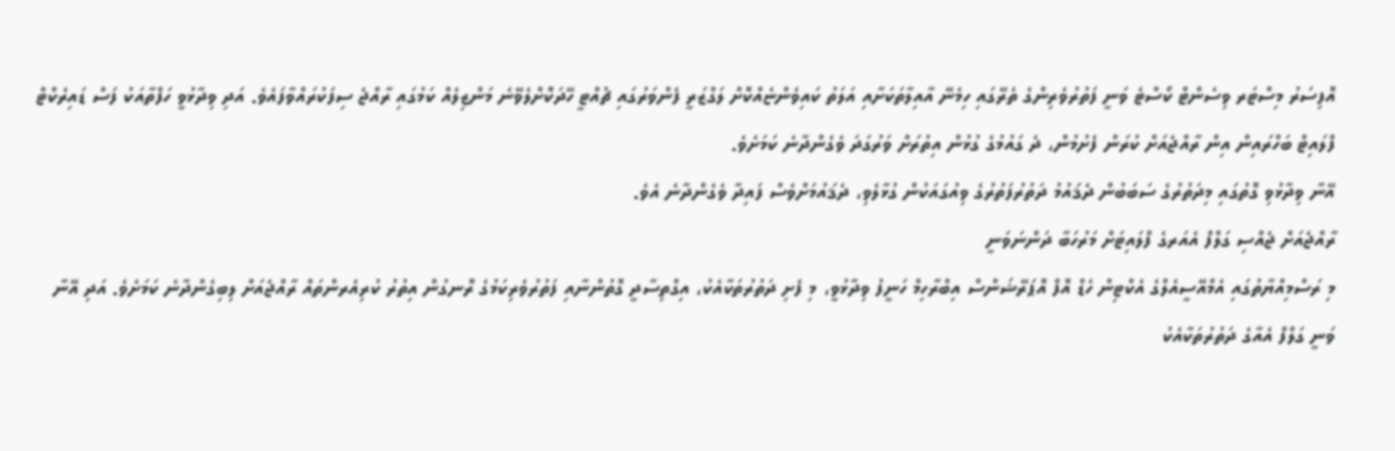އޮފިސަރު މިސްޓަރ ވިސެންޓް ކޯސްޓެ ވަނީ ފަތުރުވެރިންގެ ތެރޭގައި ހިމެނޭ އާއިލާތަކަށާއި އަލަތު ކައިވެންޏެއްކޮށް ލަގްޒަރީ ފެންވަރުގައި ޗުއްޓީ ހޭދަކޮށްލެވޭނެ މަންޒިލެއް ކަމުގައި ރާއްޖެ ސިފަކުރައްވާފައެވެ. އަދި ވިދާޅުވީ ހަފްތާއަކު ފަސް ޑައިރެކްޓް ފްލައިޓް ބަހްރައިން އިން ރާއްޖެއަށް ކުރަން ފެށުމުން، ދެ ގައުމުގެ ގުޅުން އިތުރަށް ވަރުގަދަ ވެގެންދާނެ ކަމަށެވެ.
އޭނާ ވިދާޅުވި ގޮތުގައި މިދަތުރުގެ ސަބަބުން ދެޤައުމު ދަތުރުފަތުރުގެ ވިއުގައަކުން ގުޅާލެވި، ދެޤައުމަށްވެސް ފައިދާ ވެގެންދާނެ އެވެ.
ރާއްޖެއަށް ޖެއްސި ގަލްފް އެއަރގެ ފްލައިޓަށް މަރުހަބާ ދަންނަވަނީ
މި ރަސްމިއްޔާތުގައި އެމްއޭސީއެލްގެ އެކްޓިން ހެޑް އޮފް އޮޕަރޭޝަންސް އިބްރާހިމް ހަނީފު ވިދާޅުވީ، މި ފެށި ދަތުރުތަކާއެކު، އިގްތިސާދީ ގޮތުންނާއި ފަތުރުވެރިކަމުގެ ރޮނގުން އިތުރު ކުރިއެރންތައް ރާއްޖެއަށް ލިބިގެންދާނެ ކަމަށެވެ. އަދި އޭނާ ވަނީ ގަލްފް އެއާގެ ދަތުރުތަކާއެކު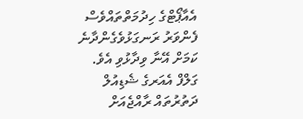އެއާޕޯޓްގެ ހިދުމަތްތައްވެސް ފެންވަރު ރަނގަޅުވެގެންދާނެ ކަމަށް އޭނާ ވިދާޅުވި އެވެ.
ގަލްފް އެއަރގެ ޝެޑިއުލް ދަތުރުތައް ރާއްޖެއަށް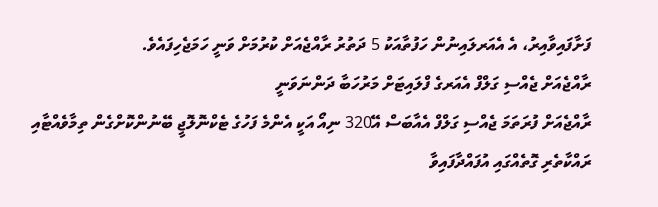ފަށާފައިވާއިރު، އެ އެއަރލައިނުން ހަފުތާއަކު 5 ދަތުރު ރާއްޖެއަށް ކުރުމަށް ވަނީ ހަމަޖެހިފައެވެ.
ރާއްޖެއަށް ޖެއްސި ގަލްފް އެއަރގެ ފްލައިޓަށް މަރުހަބާ ދަންނަވަނީ
ރާއްޖެއަށް ފުރަތަމަ ޖެއްސި ގަލްފް އެއާބަސް އޭ320 ނިއޯ އަކީ އެންމެ ފަހުގެ ޓެކްނޮލޮޖީ ބޭނުންކޮށްގެން ތިމާވެއްޓާއި ރައްކާތެރި ގޮތެއްގައި އުފައްދާފައިވާ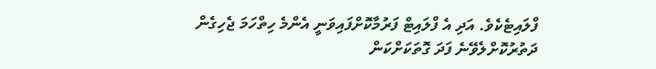ފްލައިޓެކެވެ. އަދި އެ ފްލައިޓް ފަރުމާކޮށްފައިވަނީ އެންމެ ހިތްހަމަ ޖެހިގެން ދަތުރުކޮށްލެވޭނެ ފަދަ ގޮތަކަށްކަން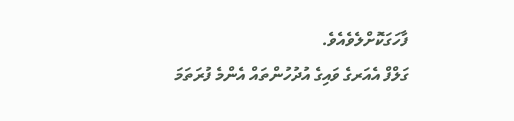ފާހަގަކޮށްލެވެއެވެ.
ގަލްފް އެއަރގެ ވައިގެ އުދުހުންތައް އެންމެ ފުރަތަމަ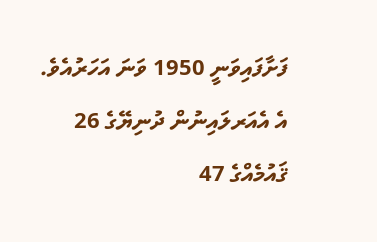ފަށާފައިވަނީ 1950 ވަނަ އަހަރުއެވެ. އެ އެއަރލައިނުން ދުނިޔޭގެ 26 ޤައުމެއްގެ 47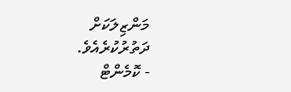މަންޒިލަކަށް ދަތުރުކުރެއެވެ.
- ކޮމެންޓް